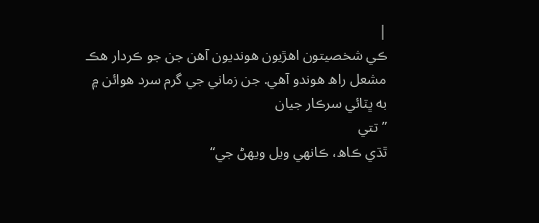|
ڪي شخصيتون اهڙيون هونديون آهن جن جو ڪردار هڪ
مشعل راھ هوندو آهي. جن زماني جي گرم سرد هوائن ۾
به ڀٽائي سرڪار جيان
”تتي
ٿڌي ڪاھ، ڪانھي ويل ويھڻ جي“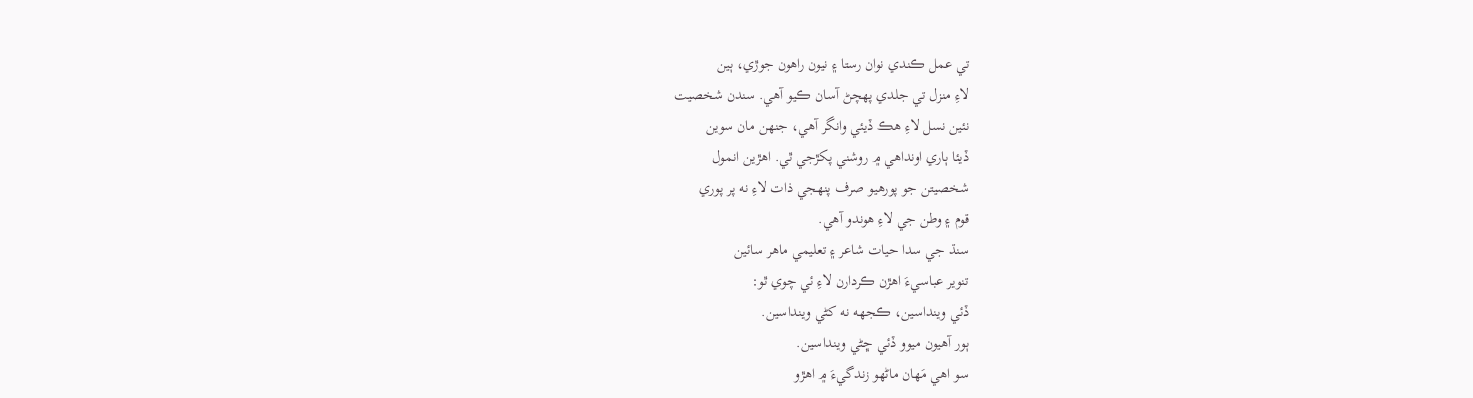تي عمل ڪندي نوان رستا ۽ نيون راهون جوڙي، ٻين
لاءِ منزل تي جلدي پھچڻ آسان ڪيو آهي. سندن شخصيت
نئين نسل لاءِ هڪ ڏيئي وانگر آهي، جنھن مان سوين
ڏيئا ٻاري اونداهي ۾ روشني پکڙجي ٿي. اهڙين انمول
شخصيتن جو پورهيو صرف پنھجي ذات لاءِ نه پر پوري
قوم ۽ وطن جي لاءِ هوندو آهي.
سنڌ جي سدا حيات شاعر ۽ تعليمي ماهر سائين
تنوير عباسيءَ اھڙن ڪردارن لاءِ ئي چوي ٿو:
ڏئي وينداسين، ڪجھه نه کڻي وينداسين.
ٻور آهيون ميوو ڏئي ڇڻي وينداسين.
سو اهي مَھان ماڻھو زندگيءَ ۾ اهڙو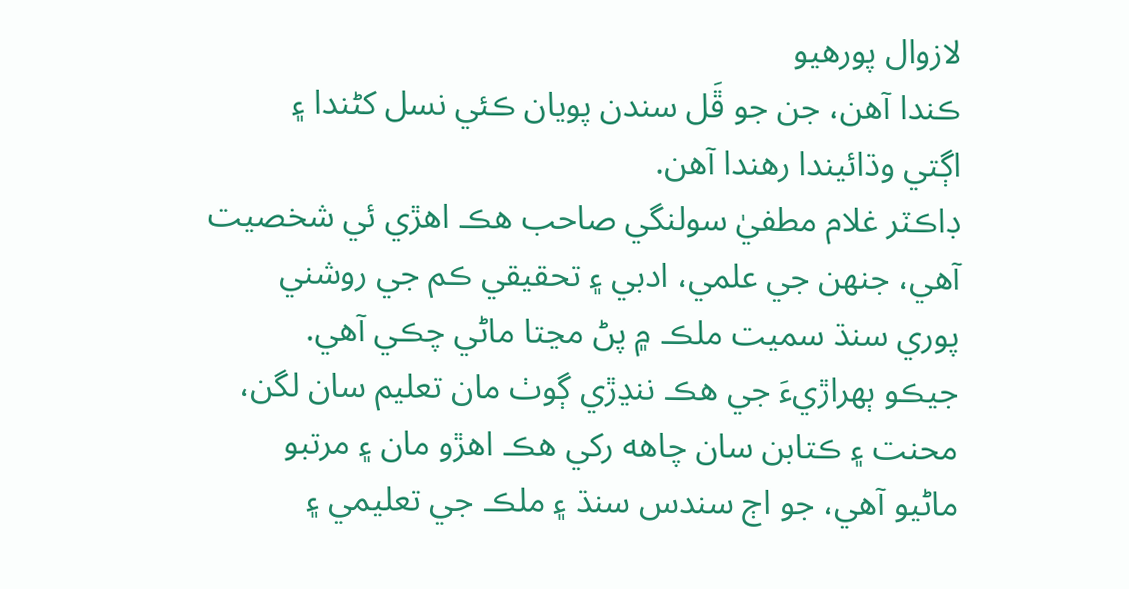لازوال پورهيو
ڪندا آهن، جن جو ڦَل سندن پويان ڪئي نسل کڻندا ۽
اڳتي وڌائيندا رهندا آهن.
ڊاڪٽر غلام مطفيٰ سولنگي صاحب هڪ اهڙي ئي شخصيت
آهي، جنھن جي علمي، ادبي ۽ تحقيقي ڪم جي روشني
پوري سنڌ سميت ملڪ ۾ پڻ مڃتا ماڻي چڪي آهي.
جيڪو ٻھراڙيءَ جي هڪ ننڍڙي ڳوٺ مان تعليم سان لگن،
محنت ۽ ڪتابن سان چاھه رکي هڪ اهڙو مان ۽ مرتبو
ماڻيو آهي، جو اڄ سندس سنڌ ۽ ملڪ جي تعليمي ۽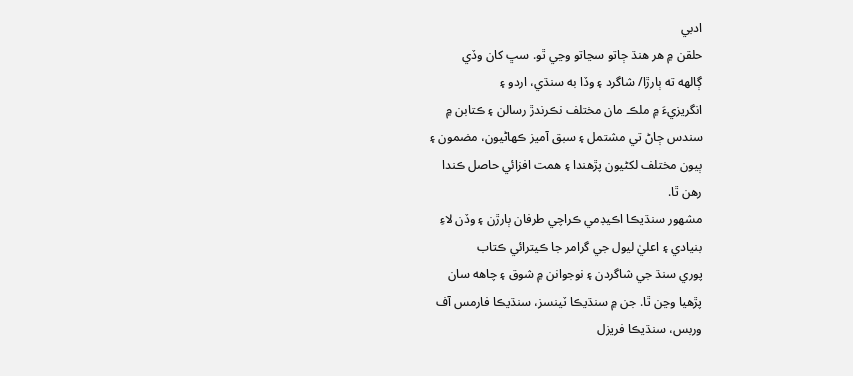ادبي
حلقن ۾ هر هنڌ ڄاتو سڃاتو وڃي ٿو. سڀ کان وڏي
ڳالھه ته ٻارڙا/ شاگرد ۽ وڏا به سنڌي، اردو ۽
انگريزيءَ ۾ ملڪ مان مختلف نڪرندڙ رسالن ۽ ڪتابن ۾
سندس ڄاڻ تي مشتمل ۽ سبق آميز ڪھاڻيون، مضمون ۽
ٻيون مختلف لکڻيون پڙهندا ۽ همت افزائي حاصل ڪندا
رهن ٿا.
مشھور سنڌيڪا اڪيڊمي ڪراچي طرفان ٻارڙن ۽ وڏن لاءِ
بنيادي ۽ اعليٰ ليول جي گرامر جا ڪيترائي ڪتاب
پوري سنڌ جي شاگردن ۽ نوجوانن ۾ شوق ۽ چاھه سان
پڙهيا وڃن ٿا. جن ۾ سنڌيڪا ٽينسز، سنڌيڪا فارمس آف
وربس، سنڌيڪا فريزل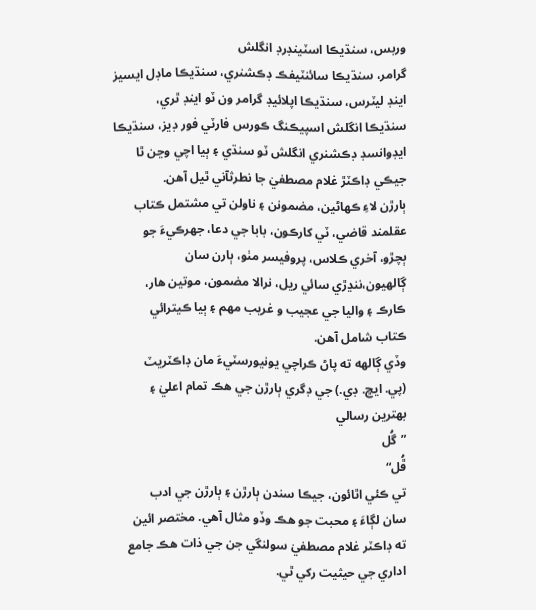وربس، سنڌيڪا اسٽينڊرڊ انگلش
گرامر، سنڌيڪا سائنٽيفڪ ڊڪشنري، سنڌيڪا ماڊل ايسيز
اينڊ ليٽرس، سنڌيڪا اپلائيڊ گرامر ون ٽو اينڊ ٿري،
سنڌيڪا انگلش اسپيڪنگ ڪورس فارٽي فور ڊيز، سنڌيڪا
ايڊوانسڊ ڊڪشنري انگلش ٽو سنڌي ۽ ٻيا اچي وڃن ٿا
جيڪي ڊاڪٽڙ غلام مصطفيٰ جا نطرثآني ٿيل آهن.
ٻارڙن لاءِ ڪھاڻين، مضمونن ۽ ناولن تي مشتمل ڪتاب
عقلمند قاضي، ٽي کارڪون، بابا جي دعا، جھرڪيءَ جو
ٻچڙو، آخري ڪلاس، پروفيسر مٺو، ٻارن سان
ڳالھيون،ننڍڙي سائي ريل، نرالا مضمون، موتين هار،
ڪارڪ ۽ واليا جي عجيب و غريب مھم ۽ ٻيا ڪيترائي
ڪتاب شامل آهن.
وڏي ڳالھه ته پاڻ ڪراچي يونيورسٽيءَ مان ڊاڪٽريٽ
(پي. ايڇ. ڊي.) جي ڊگري ٻارڙن جي هڪ تمام اعليٰ ۽
بھترين رسالي
”گُل
ڦُل“
تي ڪئي اٿائون، جيڪا سندن ٻارڙن ۽ ٻارڙن جي ادب
سان لڳاءَ ۽ محبت جو هڪ وڏو مثال آهي. مختصر ائين
ته ڊاڪٽر غلام مصطفيٰ سولنگي جن جي ذات هڪ جامع
اداري جي حيثيت رکي ٿي.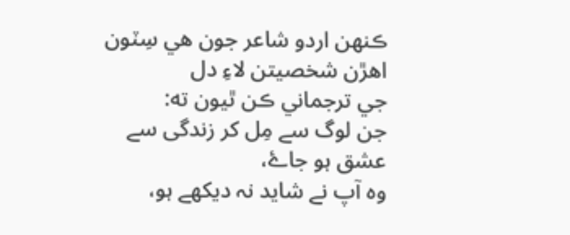ڪنھن اردو شاعر جون هي سِٽون اهڙن شخصيتن لاءِ دل
جي ترجماني ڪن ٿيون ته:
جن لوگ سے مِل کر زندگی سے عشق ہو جاۓ،
وه آپ نے شاید نہ دیکھے ہو،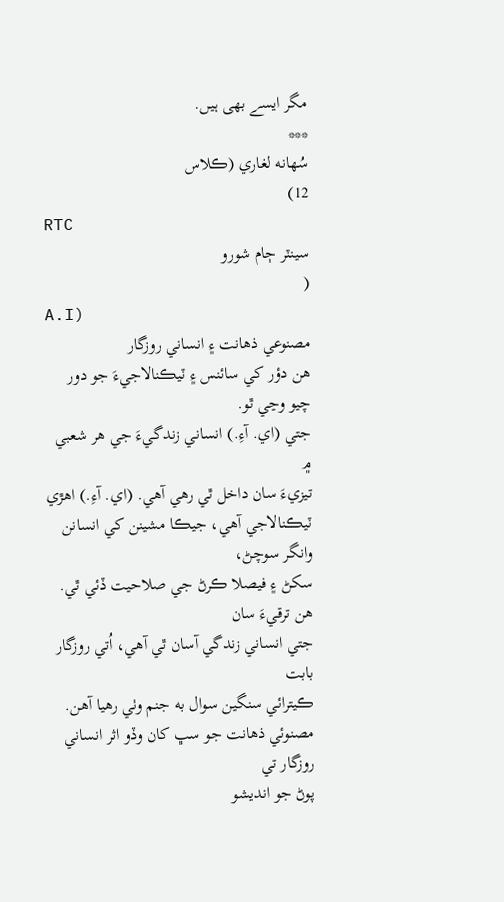مگر ایسے بھی ہیں.
***
سُھانه لغاري (ڪلاس
12)
RTC
سينٽر ڄام شورو
(
A.I)
مصنوعي ذهانت ۽ انساني روزگار
هن دؤر کي سائنس ۽ ٽيڪنالاجيءَ جو دور چيو وڃي ٿو.
جتي (اي. آءِ.) انساني زندگيءَ جي هر شعبي ۾
تيزيءَ سان داخل ٿي رهي آهي. (اي. آءِ.) اهڙي
ٽيڪنالاجي آهي، جيڪا مشينن کي انسانن وانگر سوچڻ،
سکڻ ۽ فيصلا ڪرڻ جي صلاحيت ڏئي ٿي. هن ترقيءَ سان
جتي انساني زندگي آسان ٿي آهي، اُتي روزگار بابت
ڪيترائي سنگين سوال به جنم وٺي رهيا آهن.
مصنوئي ذهانت جو سڀ کان وڏو اثر انساني روزگار تي
پوڻ جو انديشو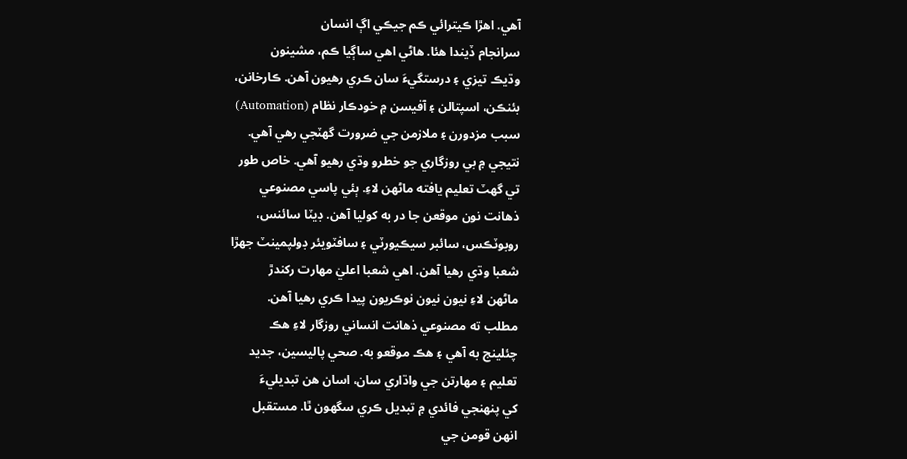آهي. اهڙا ڪيترائي ڪم جيڪي اڳ انسان
سرانجام ڏيندا هئا. هاڻي اهي ساڳيا ڪم، مشينون
وڌيڪ تيزي ۽ درستگيءَ سان ڪري رهيون آهن. ڪارخانن،
بئنڪن، اسپتالن ۽ آفيسن ۾ خودڪار نظام (Automation)
سبب مزدورن ۽ ملازمن جي ضرورت گھٽجي رهي آهي.
نتيجي ۾ بي روزگاري جو خطرو وڌي رهيو آهي. خاص طور
تي گھٽ تعليم يافته ماڻھن لاءِ. ٻئي پاسي مصنوعي
ذهانت نون موقعن جا در به کوليا آهن. ڊيٽا سائنس،
روبوٽڪس، سائبر سيڪيورٽي ۽ سافٽويئر ڊولپمينٽ جھڙا
شعبا وڌي رهيا آهن. اهي شعبا اعليٰ مھارت رکندڙ
ماڻھن لاءِ نيون نيون نوڪريون پيدا ڪري رهيا آهن.
مطلب ته مصنوعي ذهانت انساني روزگار لاءِ هڪ
چئلينج به آهي ۽ هڪ موقعو به. صحي پاليسين، جديد
تعليم ۽ مھارتن جي واڌاري سان، اسان هن تبديليءَ
کي پنھنجي فائدي ۾ تبديل ڪري سگھون ٿا. مستقبل
انھن قومن جي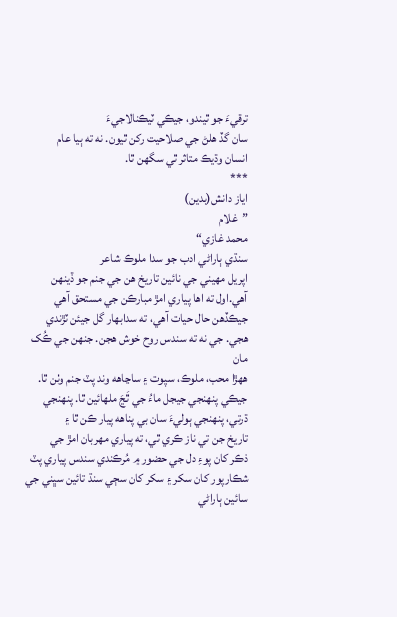ترقيءَ جو ٿيندو، جيڪي ٽيڪنالاجيءَ
سان گڏ هلڻ جي صلاحيت رکن ٿيون. نه ته ٻيا عام
انسان وڌيڪ متاثر ٿي سگھن ٿا.
***
اياز دانش(بدين)
”غلام
محمد غازي“
سنڌي ٻاراڻي ادب جو سدا ملوڪ شاعر
اپريل مھيني جي نائين تاريخ ھن جي جنم جو ڏينھن
آھي.اول ته اھا پياري امڙ مبارڪن جي مستحق آھي
جيڪڏھن حال حيات آھي، ته سدابھار گل جيئن ٽڙندي
ھجي. جي نه ته سندس روح خوش ھجن. جنھن جي ڪُک مان
ھھڙا محب، ملوڪ، سپوت ۽ ساڃاھه وند پٽ جنم وٺن ٿا.
جيڪي پنھنجي جيجل ماءُ جي ٿَڃَ ملھائين ٿا. پنھنجي
ڌرتي، پنھنجي ٻوليءَ سان بي پناھه پيار ڪن ٿا ۽
تاريخ جن تي ناز ڪري ٿي، ته پياري مھربان امڙ جي
ذڪر کان پوءِ دل جي حضور ۾ مُرڪندي سندس پياري پٽ
شڪارپور کان سکر ۽ سکر کان سڄي سنڌ تائين سڀني جي
سائين ٻاراڻي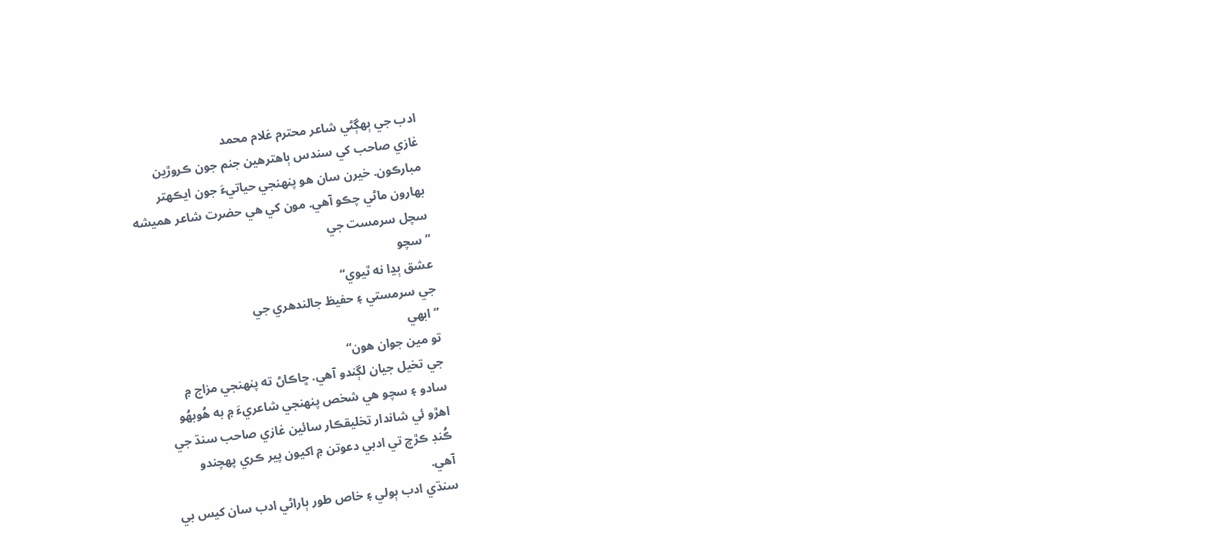ادب جي ٻھڳڻي شاعر محترم غلام محمد
غازي صاحب کي سندس ٻاهترهين جنم جون ڪروڙين
مبارڪون. خيرن سان ھو پنھنجي حياتيءَ جون ايڪھتر
بھارون ماڻي چڪو آھي. مون کي ھي حضرت شاعر ھميشه
سچل سرمست جي
”سچو
عشق ٻڍا نه ٿيوي“
جي سرمستي ۽ حفيظ جالندھري جي
”ابھي
تو مين جوان هون“
جي تخيل جيان لڳندو آھي. ڇاڪاڻ ته پنھنجي مزاج ۾
سادو ۽ سچو ھي شخص پنھنجي شاعريءَ ۾ به ھُوبھُو
اھڙو ئي شاندار تخليقڪار سائين غازي صاحب سنڌ جي
ڪُنڊ ڪڙڇ تي ادبي دعوتن ۾ اکيون پير ڪري پھچندو
آھي.
سنڌي ادب ٻولي ۽ خاص طور ٻاراڻي ادب سان کيس بي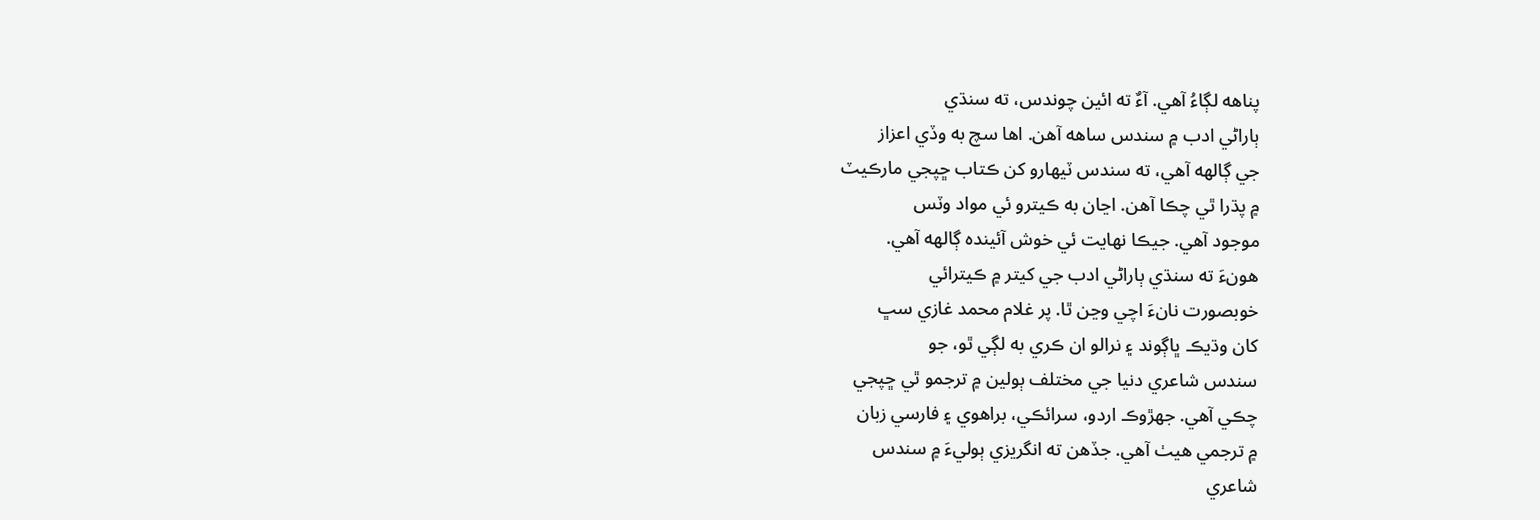پناھه لڳاءُ آھي. آءٌ ته ائين چوندس، ته سنڌي
ٻاراڻي ادب ۾ سندس ساھه آھن. اھا سچ به وڏي اعزاز
جي ڳالھه آھي، ته سندس ٽيھارو کن ڪتاب ڇپجي مارڪيٽ
۾ پڌرا ٿي چڪا آھن. اڃان به ڪيترو ئي مواد وٽس
موجود آھي. جيڪا نھايت ئي خوش آئينده ڳالھه آھي.
ھونءَ ته سنڌي ٻاراڻي ادب جي کيتر ۾ ڪيترائي
خوبصورت نانءَ اچي وڃن ٿا. پر غلام محمد غازي سڀ
کان وڌيڪ ڀاڳوند ۽ نرالو ان ڪري به لڳي ٿو، جو
سندس شاعري دنيا جي مختلف ٻولين ۾ ترجمو ٿي ڇپجي
چڪي آھي. جھڙوڪ اردو، سرائڪي، براھوي ۽ فارسي زبان
۾ ترجمي ھيٺ آھي. جڏھن ته انگريزي ٻوليءَ ۾ سندس
شاعري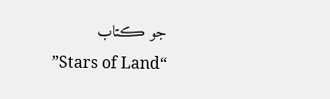جو ڪتاب
”Stars of Land“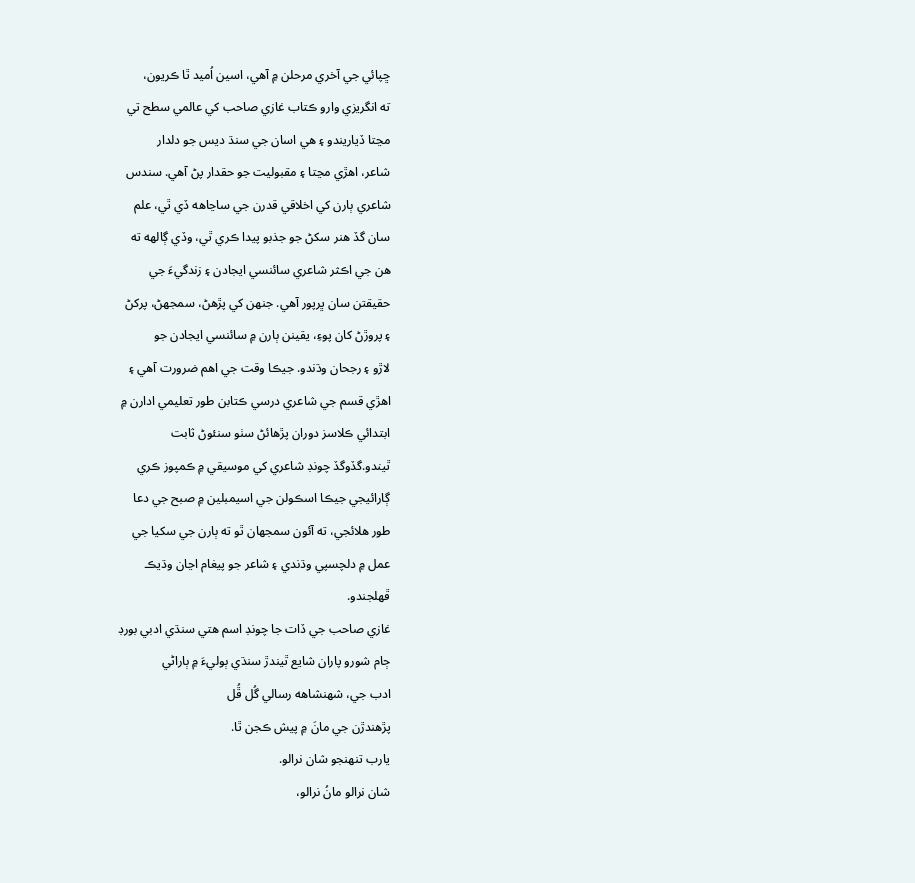ڇپائي جي آخري مرحلن ۾ آھي، اسين اُميد ٿا ڪريون،
ته انگريزي وارو ڪتاب غازي صاحب کي عالمي سطح تي
مڃتا ڏياريندو ۽ ھي اسان جي سنڌ ديس جو دلدار
شاعر، اھڙي مڃتا ۽ مقبوليت جو حقدار پڻ آھي. سندس
شاعري ٻارن کي اخلاقي قدرن جي ساڃاھه ڏي ٿي، علم
سان گڏ ھنر سکڻ جو جذبو پيدا ڪري ٿي، وڏي ڳالھه ته
ھن جي اڪثر شاعري سائنسي ايجادن ۽ زندگيءَ جي
حقيقتن سان ڀرپور آهي. جنھن کي پڙھڻ، سمجھڻ، پرکڻ
۽ پروڙڻ کان پوءِ، يقينن ٻارن ۾ سائنسي ايجادن جو
لاڙو ۽ رجحان وڌندو. جيڪا وقت جي اھم ضرورت آھي ۽
اھڙي قسم جي شاعري درسي ڪتابن طور تعليمي ادارن ۾
ابتدائي ڪلاسز دوران پڙھائڻ سٺو سنئوڻ ثابت
ٿيندو.گڏوگڏ چونڊ شاعري کي موسيقي ۾ ڪمپوز ڪري
ڳارائيجي جيڪا اسڪولن جي اسيمبلين ۾ صبح جي دعا
طور ھلائجي، ته آئون سمجھان ٿو ته ٻارن جي سکيا جي
عمل ۾ دلچسپي وڌندي ۽ شاعر جو پيغام اڃان وڌيڪ
ڦھلجندو.
غازي صاحب جي ڏات جا چونڊ اسم ھتي سنڌي ادبي بورڊ
ڄام شورو پاران شايع ٿيندڙ سنڌي ٻوليءَ ۾ ٻاراڻي
ادب جي، شھنشاھه رسالي گُل ڦُل
پڙھندڙن جي مانَ ۾ پيش ڪجن ٿا.
يارب تنھنجو شان نرالو.
شان نرالو مانُ نرالو،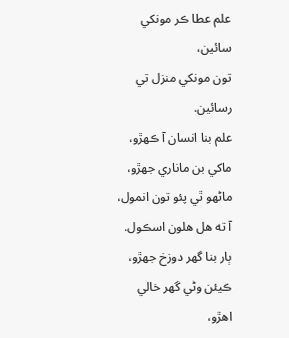علم عطا ڪر مونکي سائين،
تون مونکي منزل تي رسائين.
علم بنا انسان آ ڪھڙو،
ماکي بن ماناري جھڙو،
ماڻھو ٿي پئو تون انمول،
آ ته ھل ھلون اسڪول.
ٻار بنا گھر دوزخ جھڙو،
ڪيئن وڻي گھر خالي اھڙو،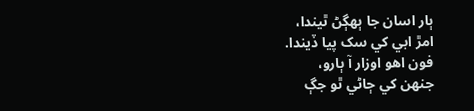ٻار اسان جا ٻھڳڻ ٿيندا،
امڙ ابي کي سک پيا ڏيندا.
فون اھو اوزار آ ٻارو،
جنھن کي ڄاڻي ٿو جڳ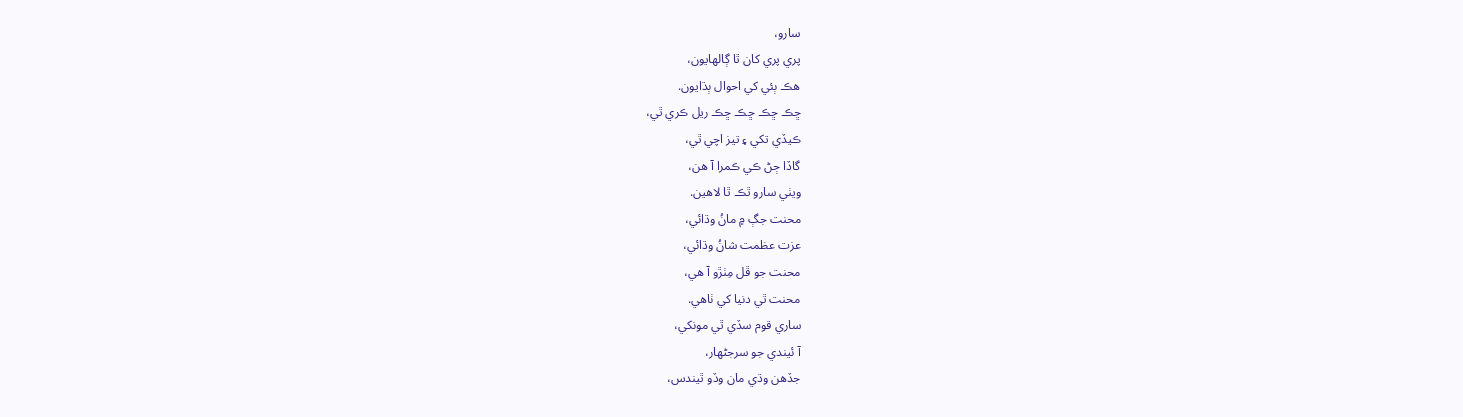سارو،
پري پري کان ٿا ڳالھايون،
ھڪ ٻئي کي احوال ٻڌايون.
ڇڪ ڇڪ ڇڪ ڇڪ ريل ڪري ٿي،
ڪيڏي تکي ۽ تيز اچي ٿي،
گاڏا ڄڻ ڪي ڪمرا آ ھن،
ويٺي سارو ٿڪ ٿا لاھين.
محنت جڳ ۾ مانُ وڌائي،
عزت عظمت شانُ وڌائي،
محنت جو ڦل مِٺڙو آ ھي،
محنت ٿي دنيا کي ٺاھي.
ساري قوم سڏي ٿي مونکي،
آ ئيندي جو سرجڻھار،
جڏھن وڌي مان وڏو ٿيندس،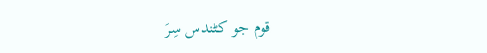قوم جو کڻندس سِرَ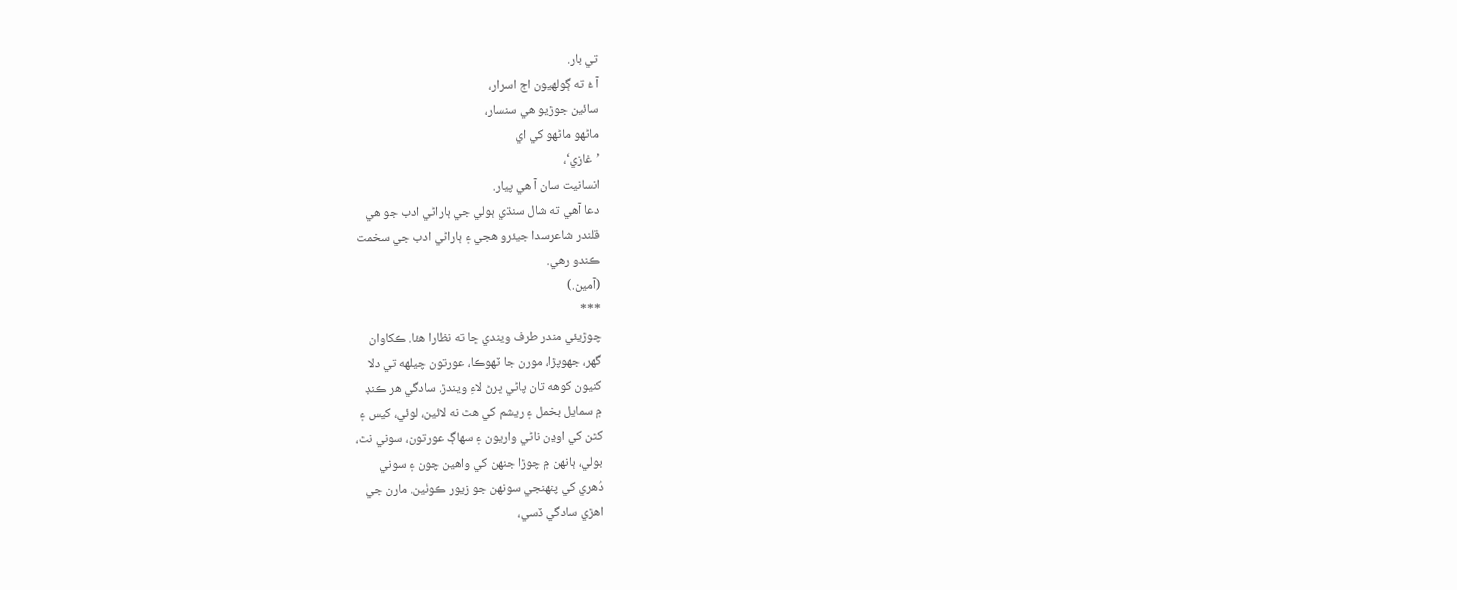تي بار.
آ ءُ ته ڳولھيون اڄ اسرار،
سائين جوڙيو ھي سنسار،
ماڻھو ماڻھو کي اي
’غازي‘،
انسانيت سان آ ھي پيار.
دعا آھي ته شال سنڌي ٻولي جي ٻاراڻي ادب جو ھي
قلندر شاعرسدا جيئرو ھجي ۽ ٻاراڻي ادب جي سخمت
ڪندو رهي.
(آمين.)
***
چوڙيئي مندر طرف ويندي ڇا ته نظارا هئا. ڪکاوان
گھر، جھوپڙا، مورن جا ٽھوڪا، عورتون چيلھه تي دلا
کنيون کوھه تان پاڻي ڀرڻ لاءِ ويندڙ. سادگي هر ڪنڊ
۾ سمايل بخمل ۽ ريشم کي هٿ نه لائين، لوئي، کيس ۽
کٿن کي اوڍن ناڻي واريون ۽ سھاڳ عورتون، سوني نٿ،
بولي، ٻانھن ۾ چوڙا جنھن کي واھين چون ۽ سوني
دُهري کي پنھنجي سونھن جو زيور ڪوٺين. مارن جي
اھڙي سادگي ڏسي،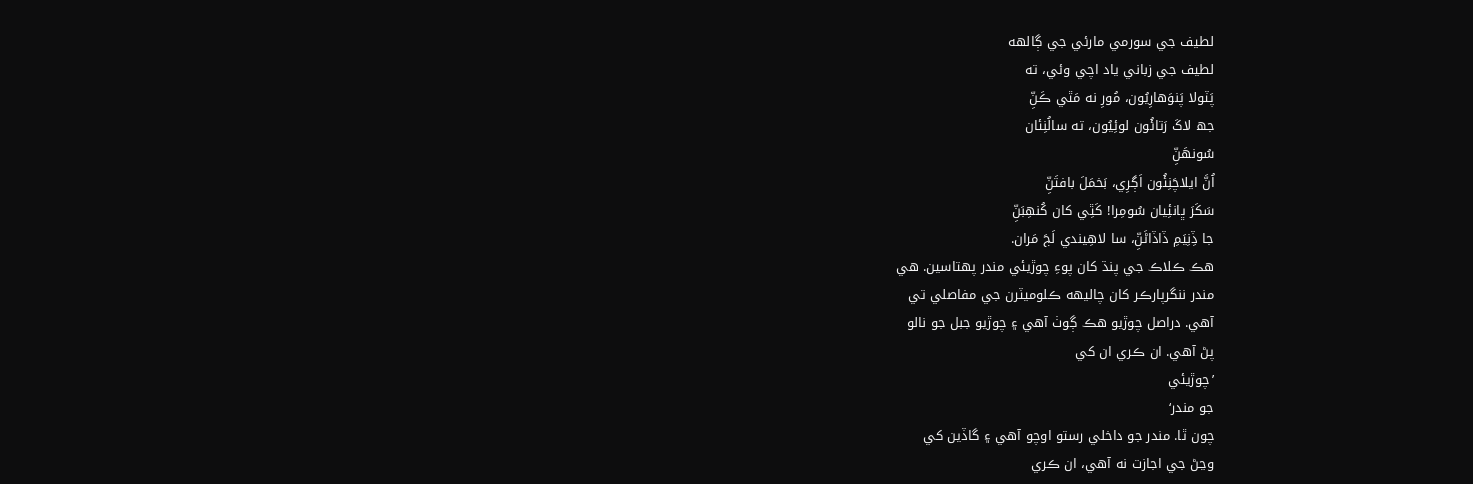لطيف جي سورمي مارئي جي ڳالھه
لطيف جي زباني ياد اچي وئي، ته
پَٽولا پَنوَھارِيُون، مُورِ نه مَٿي ڪَنِّ
جھ لاکَ رَتائُون لوئِيُون، ته سالُنِئان
سُونھَنِّ
اُنَّ ايلاچَنِئُون اَڳرِي، بَخمَلَ بافتَنِّ
سَکَرَ ڀانئِيان سُومِرا! کَٿِي کان کُنھِبَنِّ
جا ڏِنِيَمِ ڏاڏاڻَنِّ، سا لاهِيندي لَڄَ مَران.
ھڪ ڪلاڪ جي پنڌ کان پوءِ چوڙيئي مندر پھتاسين. هي
مندر ننگرپارڪر کان چاليھه ڪلوميٽرن جي مفاصلي تي
آهي. دراصل چوڙيو هڪ ڳوٺ آهي ۽ چوڙيو جبل جو نالو
پڻ آهي. ان ڪري ان کي
’چوڙيئي
جو مندر‘
چون ٿا. مندر جو داخلي رستو اوچو آهي ۽ گاڏين کي
وڃڻ جي اجازت نه آهي، ان ڪري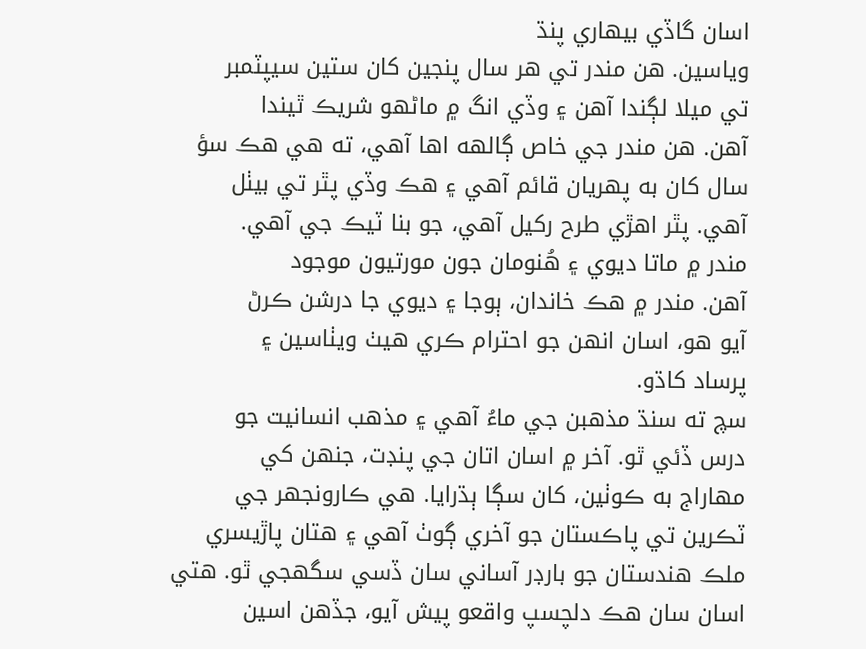اسان گاڏي بيھاري پنڌ
وياسين. هن مندر تي هر سال پنجين کان ستين سيپٽمبر
تي ميلا لڳندا آهن ۽ وڏي انگ ۾ ماڻھو شريڪ ٿيندا
آهن. هن مندر جي خاص ڳالھه اها آهي، ته هي هڪ سؤ
سال کان به پھريان قائم آهي ۽ هڪ وڏي پٿر تي بيٺل
آهي. پٿر اهڙي طرح رکيل آهي، جو بنا ٽيڪ جي آهي.
مندر ۾ ماتا ديوي ۽ هُنومان جون مورتيون موجود
آهن. مندر ۾ هڪ خاندان، ٻوجا ۽ ديوي جا درشن ڪرڻ
آيو هو، اسان انھن جو احترام ڪري هيٺ ويٺاسين ۽
پرساد کاڌو.
سچ ته سنڌ مذھبن جي ماءُ آهي ۽ مذھب انسانيت جو
درس ڏئي ٿو. آخر ۾ اسان اتان جي پنڊت، جنھن کي
مھاراج به ڪوٺين، کان سڳا ٻڌرايا. هي ڪارونجھر جي
ٽڪرين تي پاڪستان جو آخري ڳوٺ آهي ۽ هتان پاڙيسري
ملڪ هندستان جو بارڊر آساني سان ڏسي سگھجي ٿو. هتي
اسان سان هڪ دلچسپ واقعو پيش آيو، جڏهن اسين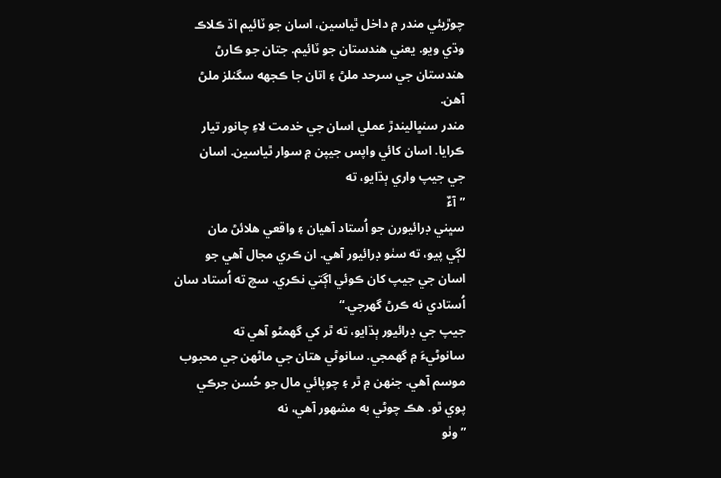چوڙيئي مندر ۾ داخل ٿياسين، اسان جو ٽائيم اڌ ڪلاڪ
وڌي ويو. يعني هندستان جو ٽائيم. جتان جو ڪارڻ
هندستان جي سرحد ملڻ ۽ اتان جا ڪجھه سگنلز ملڻ
آهن.
مندر سنڀاليندڙ عملي اسان جي خدمت لاءِ چانور تيار
ڪرايا. اسان کائي واپس جيپن ۾ سوار ٿياسين. اسان
جي جيپ واري ٻڌايو، ته
”آءٌ
سڀني ڊرائيورن جو اُستاد آهيان ۽ واقعي هلائڻ مان
لڳي پيو، ته سٺو ڊرائيور آهي. ان ڪري مجال آهي جو
اسان جي جيپ کان ڪوئي اڳتي نڪري. سچ ته اُستاد سان
اُستادي نه ڪرڻ گھرجي.“
جيپ جي ڊرائيور ٻڌايو، ته ٿر کي گھمڻو آهي ته
سانوڻيءَ ۾ گھمجي. سانوڻي هتان جي ماڻھن جي محبوب
موسم آهي. جنھن ۾ ٿر ۽ چوپائي مال جو حُسن جرڪي
پوي ٿو. ھڪ چوڻي به مشھور آهي، نه
”وٺو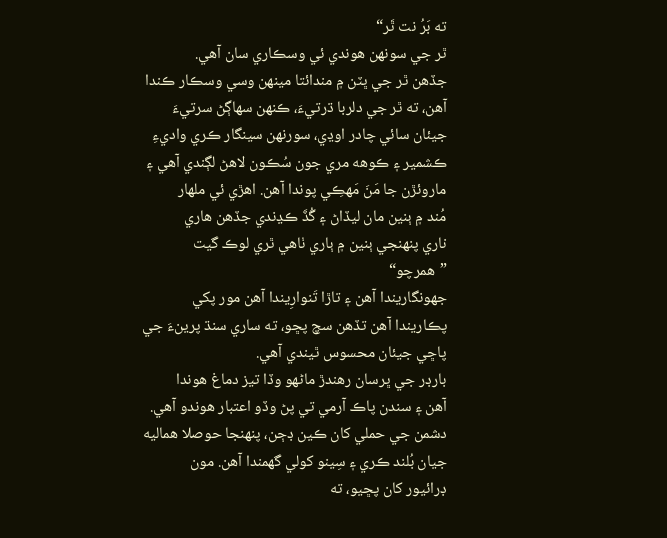ته بَرُ نت ٿَر“
ٿر جي سونھن هوندي ئي وسڪاري سان آھي.
جڏهن ٿر جي ڀٽن ۾ مندائتا مينھن وسي وسڪار ڪندا
آهن، ته ٿر جي دلربا ڌرتيءَ، ڪنھن سھاڳڻ سرتيءَ
جيئان سائي چادر اوڍي، سورنھن سينگار ڪري واديءِ
ڪشمير ۽ ڪوھه مري جون سُڪون لاھڻ لڳندي آهي ۽
ماروئڙن جا مَنَ مَھڪِي پوندا آهن. اھڙي ئي ملھار
مُند ۾ ٻنين مان ليڏاڻ ۽ گُڏَ ڪڍندي جڏهن ھاري
ناري پنھنجي ٻنين ۾ ٻاري ٺاھي ٿري لوڪ گيت
”ھمرچو“
جھونگاريندا آهن ۽ تاڙا تَنوارِيندا آهن مور پکي
پڪاريندا آهن تڏهن سچ پڇو، ته ساري سنڌ پرينءَ جي
پاڇي جيئان محسوس ٿيندي آهي.
بارڊر جي ڀرسان رهندڙ ماڻھو وڏا تيز دماغ هوندا
آهن ۽ سندن پاڪ آرمي تي پڻ وڏو اعتبار هوندو آهي.
دشمن جي حملي کان ڪين ڊڄن، پنھنجا حوصلا ھماليه
جيان بُلند ڪري ۽ سِينو کولي گھمندا آهن. مون
ڊرائيور کان پڇيو، ته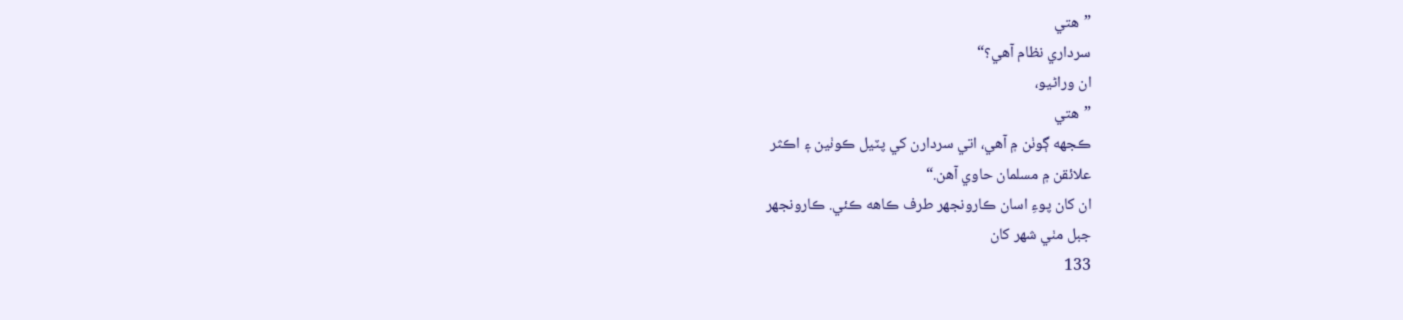”هتي
سرداري نظام آهي؟“
ان وراڻيو،
”هتي
ڪجھه ڳوٺن ۾ آهي، اتي سردارن کي پٽيل ڪوٺين ۽ اڪثر
علائقن ۾ مسلمان حاوي آهن.“
ان کان پوءِ اسان ڪارونجھر طرف ڪاھه ڪئي. ڪارونجھر
جبل مٺي شھر کان
133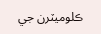ڪلوميٽرن جي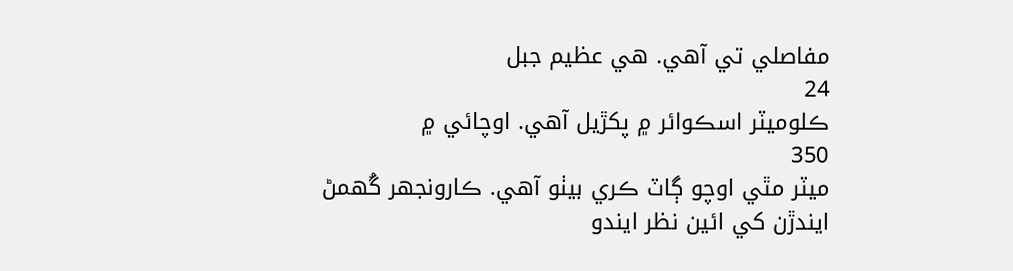مفاصلي تي آهي. هي عظيم جبل
24
ڪلوميٽر اسڪوائر ۾ پکڙيل آهي. اوچائي ۾
350
ميٽر مٿي اوچو ڳاٽ ڪري بيٺو آهي. ڪارونجھر گُھمڻ
ايندڙن کي ائين نظر ايندو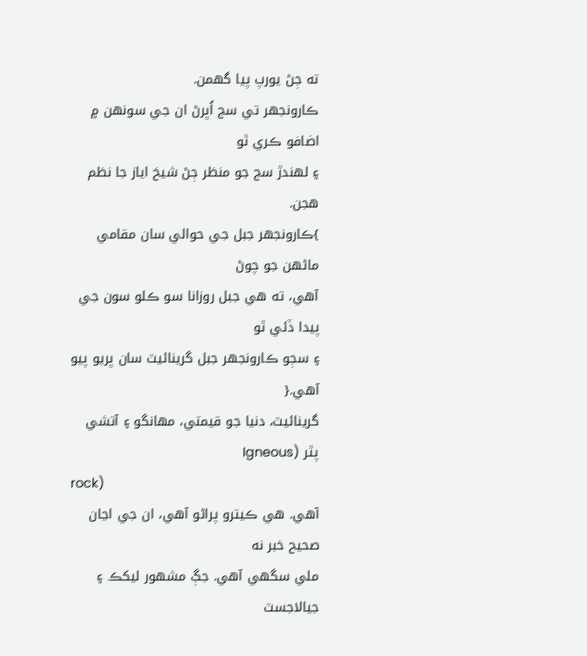ته ڄڻ يورپ پيا گھمن.
ڪارونجھر تي سج اُڀرڻ ان جي سونھن ۾ اضافو ڪري ٿو
۽ لھندڙ سج جو منظر ڄڻ شيخ اياز جا نظم هجن.
}ڪارونجھر جبل جي حوالي سان مقامي ماڻھن جو چوڻ
آهي، ته ھي جبل روزانا سو ڪلو سون جي پيدا ڏئي ٿو
۽ سڄو ڪارونجھر جبل گرينائيٽ سان ڀريو پيو آھي.{
گرينائيٽ، دنيا جو قيمتي، مھانگو ۽ آتشي پٿر (Igneous
rock)
آھي. هي ڪيترو پراڻو آهي، ان جي اڃان صحيح خبر نه
ملي سگھي آهي. جڳ مشھور ليکڪ ۽ جيالاجسٽ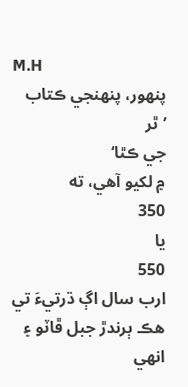M.H
پنھور، پنھنجي ڪتاب
’ٿر
جي ڪٿا‘
۾ لکيو آهي، ته
350
يا
550
ارب سال اڳ ڌرتيءَ تي هڪ ٻرندڙ جبل ڦاٽو ۽ انھي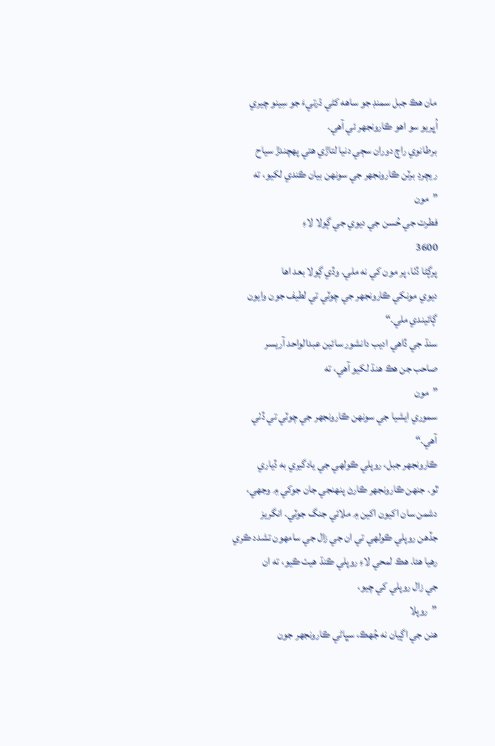مان هڪ جبل سمنڊ جو ساھه کڻي ڌرتيءَ جو سِينو چيري
اُڀريو سو اهو ڪارونجھر ئي آهي.
برطانوي راڄ دوران سڄي دنيا لتاڙي هتي پھچندڙ سياح
ريچرڊ برٽن ڪارونجھر جي سونھن بيان ڪندي لکيو، ته
”مون
فطرت جي حُسن جي ديوي جي ڳولا لاءِ
3600
پرڳڻا ڏٺا، پر مون کي نه ملي. وڏي ڳولا بعد اها
ديوي مونکي ڪارونجھر جي چوٽي تي لطيف جون وايون
ڳائيندي ملي.“
سنڌ جي ڏاهي اديب دانشور سائين عبدالواحد آريسر
صاحب جن هڪ هنڌ لکيو آهي، ته
”مون
سموري ايشيا جي سونھن ڪارونجھر جي چوٽي تي ڏٺي
آهي.“
ڪارونجھر جبل، روپلي ڪولھي جي يادگيري به ڏياري
ٿو. جنھن ڪارونجھر ڪارڻ پنھنجي جان جوکي ۾ وجھي،
دشمن سان اکيون اکين ۾ ملائي جنگ جوٽي. انگريز
جڏهن روپلي ڪولھي تي ان جي زال جي سامھون تشدد ڪري
رهيا ھئا. ھڪ لمحي لاءِ روپلي ڪنڌ ھيٺ ڪيو، ته ان
جي زال روپلي کي چيو،
”روپلا
ھنن جي اڳيان نه جُھڪ، سڀاڻي ڪارونجھر جون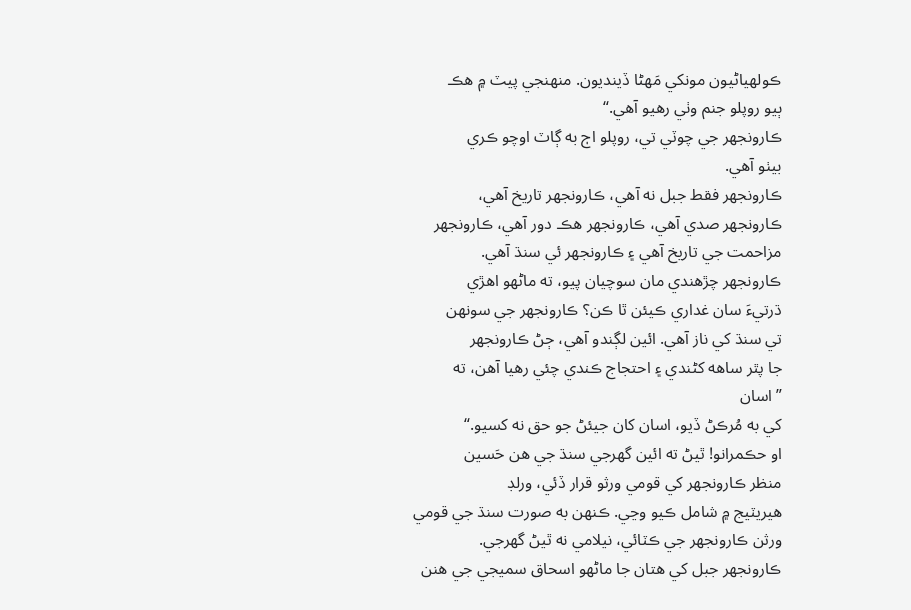ڪولھياڻيون مونکي مَھڻا ڏينديون. منھنجي پيٽ ۾ ھڪ
ٻيو روپلو جنم وٺي رھيو آهي.“
ڪارونجھر جي چوٽي تي، روپلو اڄ به ڳاٽ اوچو ڪري
بيٺو آهي.
ڪارونجھر فقط جبل نه آهي، ڪارونجھر تاريخ آهي،
ڪارونجھر صدي آهي، ڪارونجھر هڪ دور آهي، ڪارونجھر
مزاحمت جي تاريخ آهي ۽ ڪارونجھر ئي سنڌ آهي.
ڪارونجھر چڙھندي مان سوچيان پيو، ته ماڻھو اهڙي
ڌرتيءَ سان غداري ڪيئن ٿا ڪن؟ ڪارونجھر جي سونھن
تي سنڌ کي ناز آهي. ائين لڳندو آهي، ڄڻ ڪارونجھر
جا پٿر ساھه کڻندي ۽ احتجاج ڪندي چئي رهيا آهن، ته
”اسان
کي به مُرڪڻ ڏيو، اسان کان جيئڻ جو حق نه کسيو.“
او حڪمرانو! ٿيڻ ته ائين گھرجي سنڌ جي هن حَسين
منظر ڪارونجھر کي قومي ورثو قرار ڏئي، ورلڊ
ھيريٽيج ۾ شامل ڪيو وڃي. ڪنھن به صورت سنڌ جي قومي
ورثن ڪارونجھر جي ڪٽائي، نيلامي نه ٿيڻ گھرجي.
ڪارونجھر جبل کي هتان جا ماڻھو اسحاق سميجي جي هنن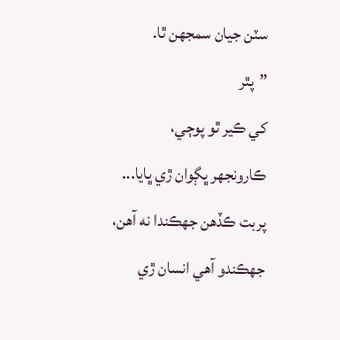سٽن جيان سمجھن ٿا.
”پٿر
کي ڪير ٿو پوڄي،
ڪارونجھر ڀڳوان ڙي ڀايا...
پربت ڪڏھن جھڪندا نه آهن،
جھڪندو آهي انسان ڙي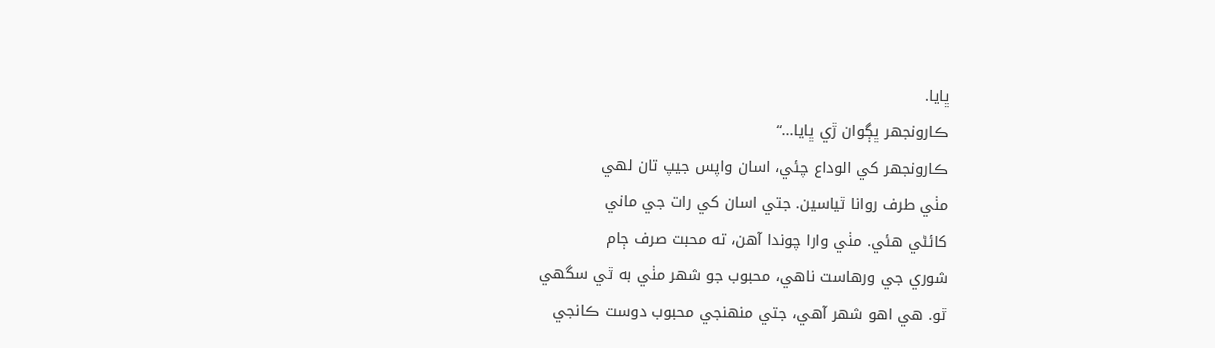ڀايا.
ڪارونجھر ڀڳوان ڙي ڀايا...“
ڪارونجھر کي الوداع چئي، اسان واپس جيپ تان لھي
مٺي طرف روانا ٿياسين. جتي اسان کي رات جي ماني
کائڻي هئي. مٺي وارا چوندا آهن، ته محبت صرف ڄام
شوري جي ورهاست ناهي، محبوب جو شھر مٺي به ٿي سگھي
ٿو. هي اهو شھر آهي، جتي منھنجي محبوب دوست ڪانجي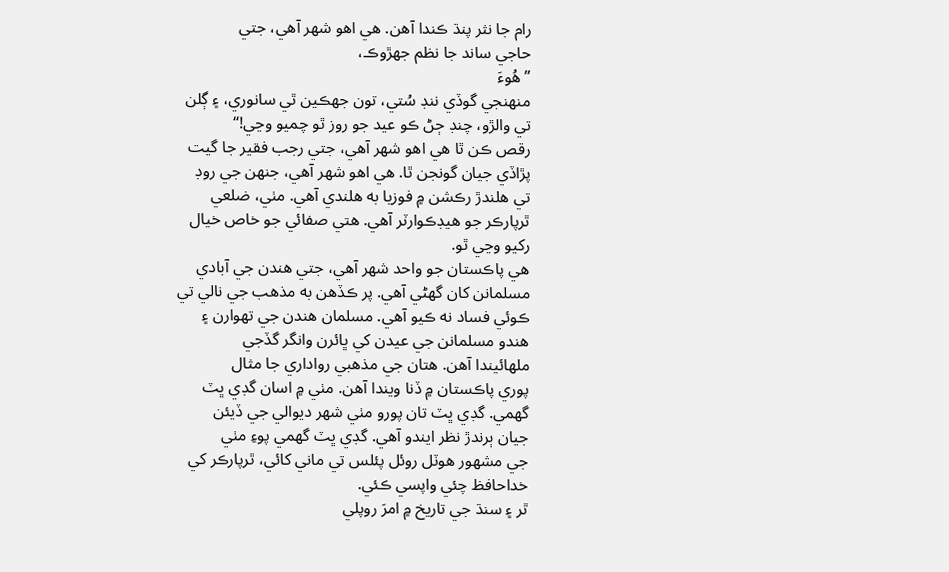رام جا نثر پنڌ ڪندا آهن. هي اهو شھر آهي، جتي
حاجي ساند جا نظم جھڙوڪ،
”ھُوءَ
منھنجي گوڏي ننڊ سُتي، تون جھڪين ٿي سانوري، ۽ ڳلن
تي والڙو، چنڊ ڄڻ ڪو عيد جو روز ٿو چميو وڃي!“
رقص ڪن ٿا هي اهو شھر آهي، جتي رجب فقير جا گيت
پڙاڏي جيان گونجن ٿا. هي اهو شھر آهي، جنھن جي روڊ
تي هلندڙ رڪشن ۾ فوزيا به هلندي آهي. مٺي، ضلعي
ٿرپارڪر جو هيڊڪوارٽر آهي. ھتي صفائي جو خاص خيال
رکيو وڃي ٿو.
ھي پاڪستان جو واحد شھر آهي، جتي هندن جي آبادي
مسلمانن کان گھڻي آهي. پر ڪڏهن به مذھب جي نالي تي
ڪوئي فساد نه ڪيو آهي. مسلمان هندن جي تھوارن ۽
هندو مسلمانن جي عيدن کي ڀائرن وانگر گڏجي
ملھائيندا آهن. ھتان جي مذھبي رواداري جا مثال
پوري پاڪستان ۾ ڏنا ويندا آهن. مٺي ۾ اسان گڊي ڀٽ
گھمي. گڊي ڀٽ تان پورو مٺي شھر ديوالي جي ڏيئن
جيان ٻرندڙ نظر ايندو آهي. گڊي ڀٽ گھمي پوءِ مٺي
جي مشھور هوٽل روئل پئلس تي ماني کائي، ٿرپارڪر کي
خداحافظ چئي واپسي ڪئي.
ٿر ۽ سنڌ جي تاريخ ۾ امرَ روپلي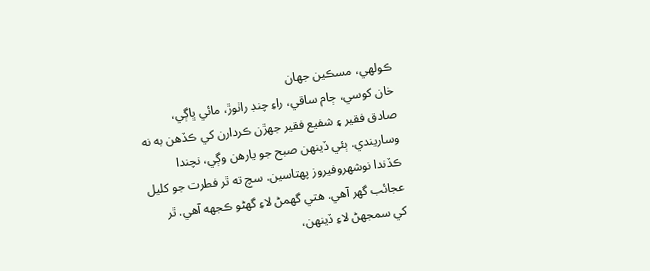ڪولھي، مسڪين جھان
خان کوسي، ڄام ساقي، راءِ چنڊ راٺوڙ، مائي ڀاڳي،
صادق فقير ۽ شفيع فقير جھڙن ڪردارن کي ڪڏھن به نه
وساريندي. ٻئي ڏينھن صبح جو يارهن وڳي، نچندا
ڪڏندا نوشھروفيروز پھتاسين. سچ ته ٿر فطرت جو کليل
عجائب گھر آهي. ھتي گھمڻ لاءِ گھڻو ڪجھه آهي. ٿر
کي سمجھڻ لاءِ ڏينھن،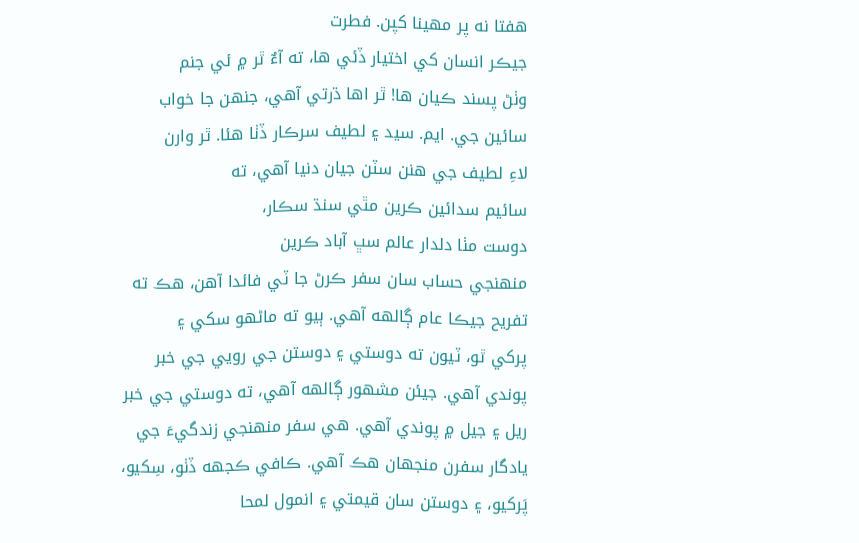هفتا نه پر مھينا کپن. فطرت
جيڪر انسان کي اختيار ڏئي ھا، ته آءٌ ٿر ۾ ئي جنم
وٺڻ پسند ڪيان ھا! ٿر اها ڌرتي آهي، جنھن جا خواب
سائين جي. ايم. سيد ۽ لطيف سرڪار ڏٺا هئا. ٿر وارن
لاءِ لطيف جي هنن سٽن جيان دنيا آهي، ته
سائيم سدائين ڪرين مٿي سنڌ سڪار،
دوست مٺا دلدار عالم سڀ آباد ڪرين
منھنجي حساب سان سفر ڪرڻ جا ٽي فائدا آهن، ھڪ ته
تفريح جيڪا عام ڳالھه آهي. ٻيو ته ماڻھو سکي ۽
پرکي ٿو، ٽيون ته دوستي ۽ دوستن جي رويي جي خبر
پوندي آهي. جيئن مشھور ڳالھه آهي، ته دوستي جي خبر
ريل ۽ جيل ۾ پوندي آهي. هي سفر منھنجي زندگيءَ جي
يادگار سفرن منجھان هڪ آهي. ڪافي ڪجھه ڏٺو، سِکيو،
پَرکيو، ۽ دوستن سان قيمتي ۽ انمول لمحا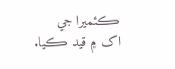ڪئميرا جي
اک ۾ قيد ڪيا.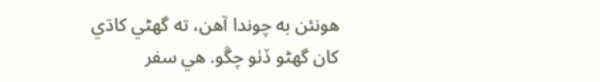هونئن به چوندا آهن، ته گھڻي کاڌي
کان گھڻو ڏٺو چڱو. هي سفر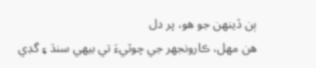ٻن ڏينھن جو هو، پر دل
هن مھل، ڪارونجھر جي چوٽيءَ تي بيھي سنڌ ۽ گڊي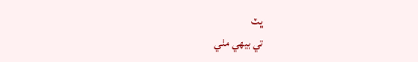ڀٽ
تي بيھي مٺي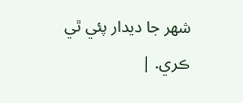شھر جا ديدار پئي ٿي ڪري. |